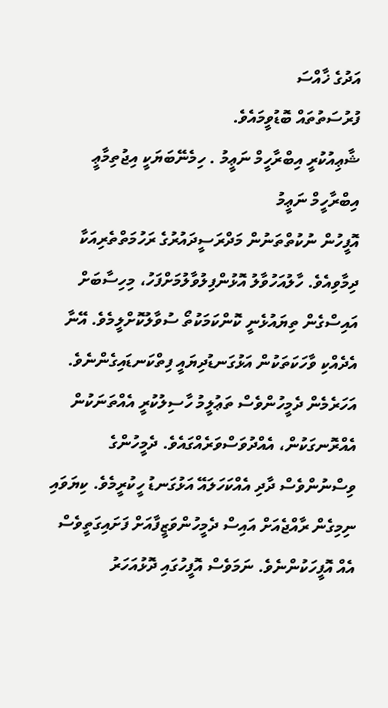އަދުގެ ޚާއްސަ
ފުރުސަތުތައް ބޮޑުވީމައެވެ.
ޝާޢިއުކުރީ އިބްރާހީމް ނަޢީމު . ހިމެނޭބަޔަކީ އިޖުތިމާޢީ
އިބްރާހީމް ނަޢީމު
އޮފީހުން ނުކުތްތަނުން މަދްރަސީދައުރުގެ ރަހުމަތްތެރިއަކާ ދިމާވިއެވެ. ހާލުއަހުވާލު އޮޅުންފިލުވާލުމަށްފަހު، މިހިސާބަށް އައިސްގެން ތިޔައުޅެނީ ކޮންކަމަކުތޯ ސުވާލުކޮށްލީމެވެ. އޭނާ އެދެއްކި ވާހަކަތަކުން އަޅުގަނޑުދިޔައީ ފިތްކަނޑައިގެންނެވެ.
އަހަރެމެން ދެމީހުންވެސް ތަޢުލީމު ހާސިލުކުރީ އެއްތަނަކުން އެއްރޮނގަކުން، އެއްދުވަސްވަރެއްގައެވެ. ދެމީހުންގެ ވިސްނުންވެސް ދާދި އެއްކަހަލައޭ އަޅުގަނޑު ހީކުރީމެވެ. ކިޔަވައި ނިމިގެން ރާއްޖެއަށް އައިސް ދެމީހުންވަޒީފާއަށް ފަށައިގަތީވެސް އެއް އޮފީހަކުންނެވެ. ނަމަވެސް އޮފީހުގައި ދޮޅުއަހަރު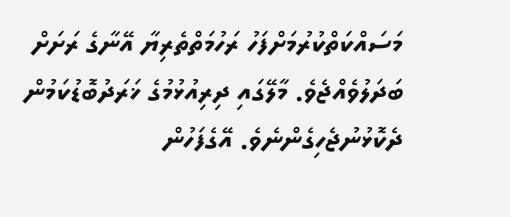މަސައްކަތްކުރުމަށްފަހު ރަހުމަތްތެރިޔާ އޭނާގެ ރަށަށް ބަދަލުވެއްޖެވެ. މާލޭގައި ދިރިއުޅުމުގެ ޚަރަދުބޮޑުކަމުން ދެކޮޅުނުޖެހިގެންނެވެ. އޭގެފަހުން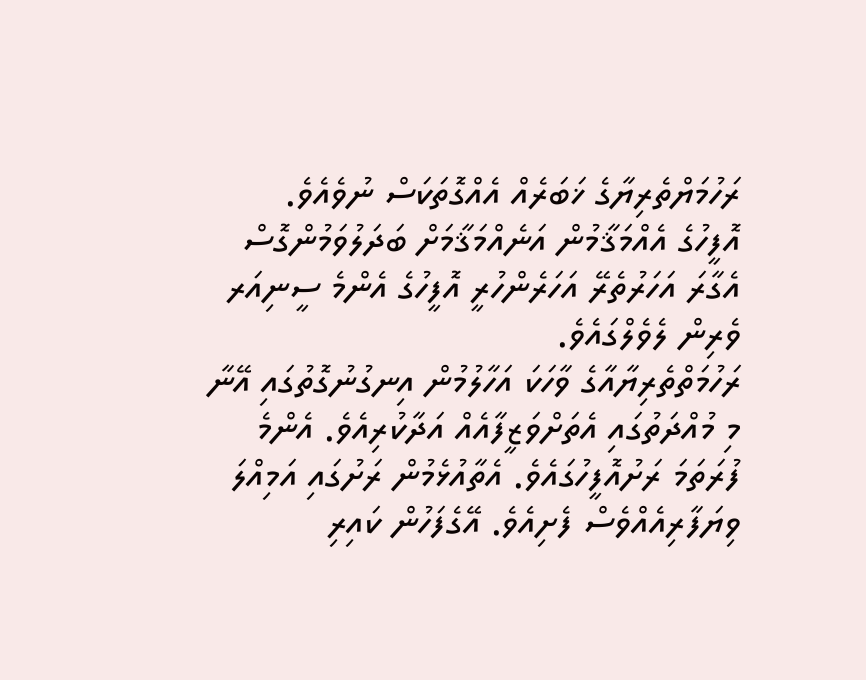ރަހުމަޔްތެރިޔާގެ ޚަބަރެއް އެއްގޮތަކަސް ނުވެއެވެ.
އޮފީހުގެ އެއްމަޤާމުން އަނެއްމަޤާމަށް ބަދަލުވަމުންގޮސް އެގާރަ އަހަރުތެރޭ އަހަރެންހުރީ އޮފީހުގެ އެންމެ ސީނިއަރ ވެރިން ލެވެލްގައެވެ.
ރަހުމަތްތެރިޔާއާގެ ވާހަކަ އަހާލުމުން އިނގުނުގޮތުގައި އޭނާ މި މުއްދަތުގައި އެތަށްވަޒީފާއެއް އަދާކުރިއެވެ. އެންމެ ފުރަތަމަ ރަށުއޮފީހުގައެވެ. އެތާއުޅެމުން ރަށުގައި އަމިއްލަ ވިޔަފާރިއެއްވެސް ފެށިއެވެ. އޭގެފަހުން ކައިރި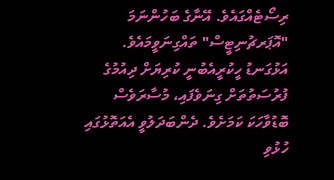ރިސޯޓެއްގައެވެ. އޭނާގެ ބަހުންނަމަ "އޮޕަރޗުނިޓީސް" ތައްގިނަވީމައެވެ. އަޅުގަނޑު ހީކުރީއެބުނީ ކުރިޔަށް ދިއުމުގެ ފުރުސަތުތަށް ގިނަވެފައި، މުސާރަވެސް ބޮޑުވާހަކަ ކަމަށެވެ. ދެންބަދަލުވީ އެއަތޮޅުގައި ހުޅުވި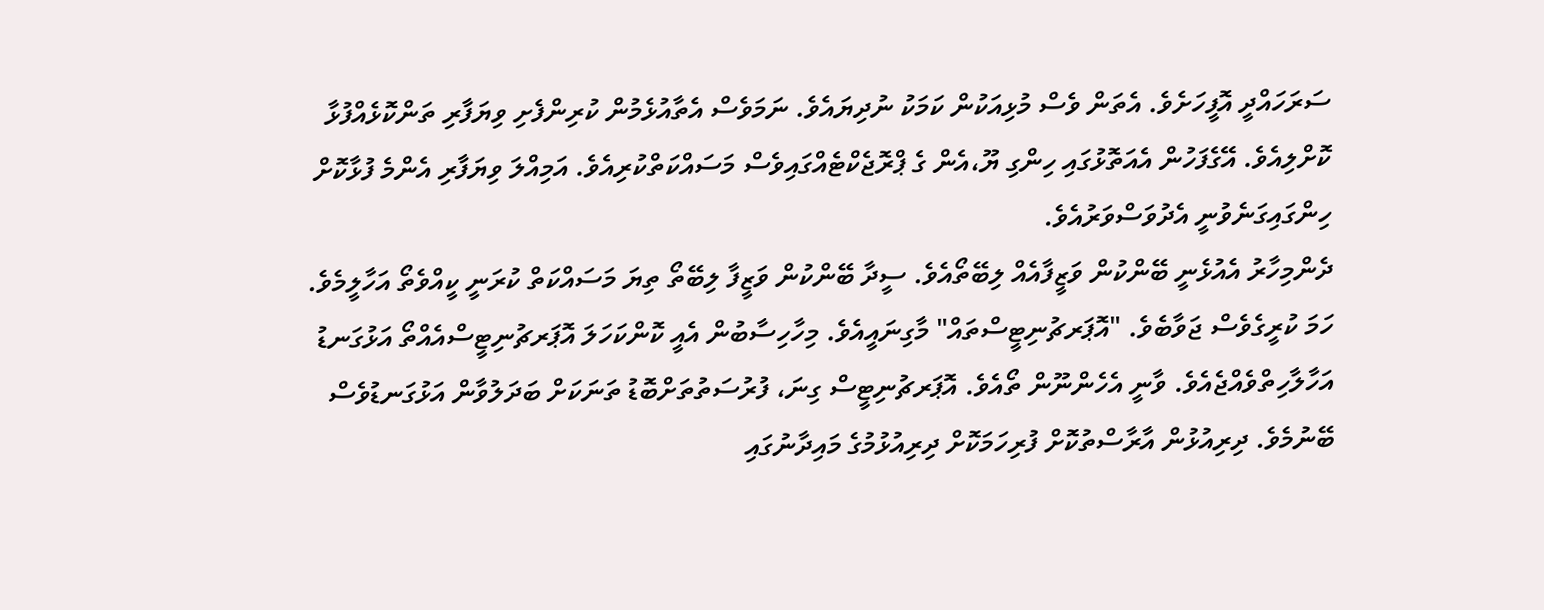ސަރަހައްދީ އޮފީހަށެވެ. އެތަން ވެސް މުޅިއަކުން ކަމަކު ނުދިޔައެވެ. ނަމަވެސް އެތާއުޅެމުން ކުރިންފެށި ވިޔަފާރި ތަންކޮޅެއްފުޅާ ކޮށްލިއެވެ. އޭގެފަހުން އެއަތޮޅުގައި ހިންގި ޔޫ،އެން ގެ ޕްރޮޖެކްޓެއްގައިވެސް މަސައްކަތްކުރިއެވެ. އަމިއްލަ ވިޔަފާރި އެންމެ ފުޅާކޮށް ހިންގައިގަނެވުނީ އެދުވަސްވަރުއެވެ.
ދެންމިހާރު އެއުޅެނީ ބޭންކުން ވަޒީފާއެއް ލިބޭތޯއެވެ. ސީދާ ބޭންކުން ވަޒީފާ ލިބޭތޯ ތިޔަ މަސައްކަތް ކުރަނީ ކީއްވެތޯ އަހާލީމެވެ. ހަމަ ކުރީގެވެސް ޖަވާބެވެ. "އޮޕަރޗުނިޓީސްތައް" މާގިނައީއެވެ. މިހާހިސާބުން އެއީ ކޮންކަހަލަ އޮޕަރޗުނިޓީސްއެއްތޯ އަޅުގަނޑު އަހާލާހިތްވެއްޖެއެވެ. ވާނީ އެހެންނޫން ތޯއެވެ. އޮޕަރޗުނިޓީސް ގިނަ، ފުރުސަތުތަށްބޮޑު ތަނަކަށް ބަދަލުވާން އަޅުގަނޑުވެސް ބޭނުމެވެ. ދިރިއުޅުން އާރާސްތުކޮށް ފުރިހަމަކޮށް ދިރިއުޅުމުގެ މައިދާނުގައި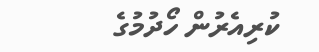ކުރިއެރުން ހޯދުމުގެ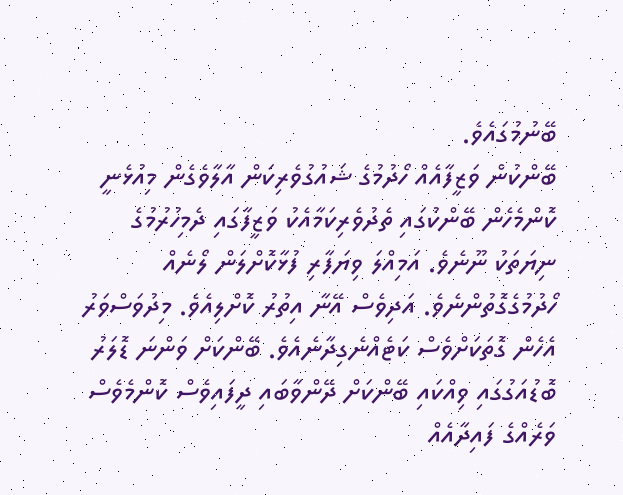ބޭނުމުގައެވެ.
ބޭންކުން ވަޒީފާއެއް ހޯދުމުގެ ޝައުގުވެރިކަން އާލާވެގެން މިއުޅެނީ ކޮންމެހެން ބޭންކުގައި ތެދުވެރިކަމާއެކު ވަޒީފާގައި ދެމިހުރުމުގެ ނިޔަތަކު ނޫނެވެ. އަމިއްލަ ވިޔަފާރި ފުޅާކޮށްލަން ލޯނެއް ހޯދުމުގެގޮތުންނެވެ. އަދިވެސް އޭނާ އިތުރު ކޮށްލިއެވެ. މިދުވަސްވަރު އެހެން ގޮތަކަށްވެސް ކަޓެއްނެގިދާނެއެވެ. ބޭންކަށް ވަންނަ ޑޮލަރު ބޮޑުއަގުގައި ވިއްކައި ބޭންކަށް ދޭންވާބައި ދީފައިވެސް ކޮންމެވެސް ވަރެއްގެ ފައިދާއެއް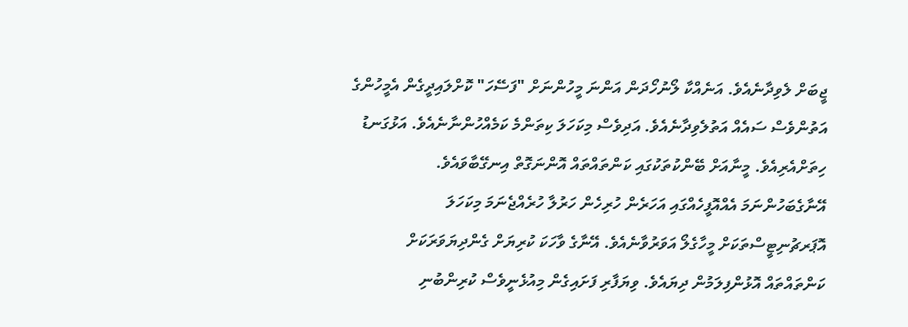ޖީބަށް ލެވިދާނެއެވެ. އަނެއްކާ ލޯނުހޯދަން އަންނަ މީހުންނަށް "ފަސޭހަ" ކޮށްލައިދީގެން އެމީހުންގެ އަތުންވެސް ސައެއް އަތުލެވިދާނެއެވެ. އަދިވެސް މިކަހަލަ ކިތަންމެ ކަމެއްހުންނާނެއެވެ. އަޅުގަނޑު ހިތަށްއެރިއެވެ. މީނާއަށް ބޭންކުތަކުގައި ކަންތައްތައް އޮންނަގޮތް އިނގޭބާވައެވެ.
އޭނާގެބަހުންނަމަ އެއްއޮފީހެއްގައި އަހަރެން ހުރިހެން ހަރުލާ ހުރެއްޖެނަމަ މިކަހަލަ އޮޕަރޗުނިޓީސްތަކަށް މީހާގެލޯ އަވަރުވާނެއެވެ. އޭނާގެ ވާހަކަ ކުރިޔަށް ގެންދިޔަވަރަކަށް ކަންތައްތައް އޮޅުންފިލަމުން ދިޔައެވެ. ވިޔަފާރި ފަށައިގެން މިއުޅެނީވެސް ކުރިންބުނި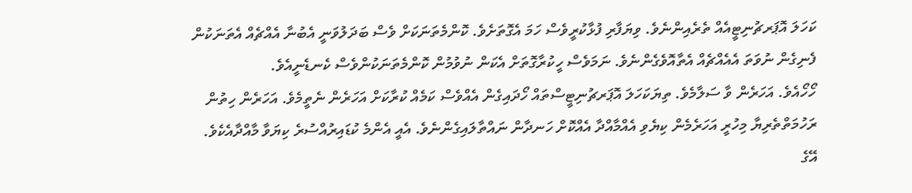ކަހަލަ އޮޕަރޗުނިޓީއެއް ތެރެއިންނެވެ. ވިޔަފާރި ފުޅާކުރީވެސް ހަމަ އެގޮތަށެވެ. ކޮންމެތަނަކަށް ވެސް ބަދަލުވަނީ އެބުނާ އެއްޗެއް އެތަނަކުން ފެނިގެން ނުވަތަ އެއެއްޗެއް އެތާއޮވެގެންނެވެ. ނަމަވެސް ހީކުރާގޮތަށް އެކަން ނުވުމުން ކޮންމެތަނަކުންވެސް ކެނޑެނީއެވެ.
ހޯހޯއެވެ. އަހަރެން ވާ ސަލާމެވެ. ތިޔަކަހަލަ އޮޕަރޗުނިޓީސްތައް ހޯދައިގެން އެއްވެސް ކަމެއް ކުރާކަށް އަހަރެން ނެތީމެވެ. އަހަރެން ހިތުން ރަހުމަތްތެރިޔާ މިހުރީ އަހަރެމެން ކިޔެވި އެއްމާއްދާ އެއްކޮށް ހަނދާން ނައްތާލައިގެންނެވެ. އެއީ އެންމެ ކުޑައިރުއްސުރެ ކިޔަވާ މާއްދާއެކެވެ. އޭގެ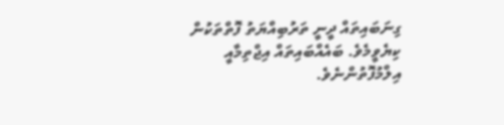ގިނަބައިތައް ދީނީ ތަރުބިއްޔަތު ފޮތްތަކުން ކިޔެވީމެވެ. ބައެއްބައިތައް އިޖްތިމާއީ އިލްމުފޮތުންނެވެ.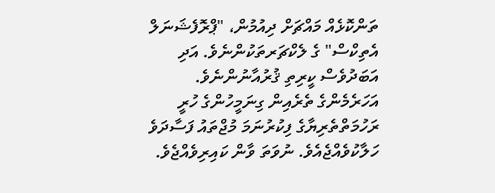ތަންކޮޅެއް މައްޗަށް ދިއުމުން، "ޕްރޮފެޝަނަލް އެތިކްސް" ގެ ލެކްޗަރތަކުންނެވެ. އަދި އަބަދުވެސް ކީރިތި ޤުރުއާނުންނެވެ.
އަހަރެމެންގެ ތެރެއިން ގިނަމީހުންގެ ހުރީ ރަހުމަތްތެރިޔާގެ ފިކުރުނަމަ މުޖްތައު ފަސާދަވެ ހަލާކުވެއްޖެއެވެ. ނުވަތަ ވާން ކައިރިވެއްޖެވެ.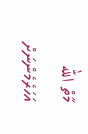މާތް الله އަހަރެމެންނަށް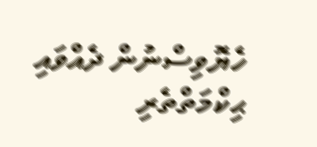ހެޔޮވިސްނުން ދެއްވައި ޙިކްމަތްތެރި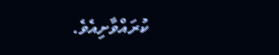ކުރައްވާށިއެވެ.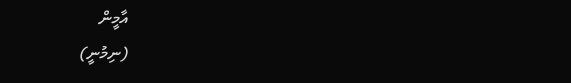އާމީން
(ނިމުނީ)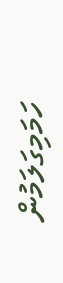ހަމަމިގަލަމުން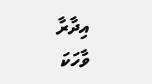އިދާރާ
ވާހަކަ